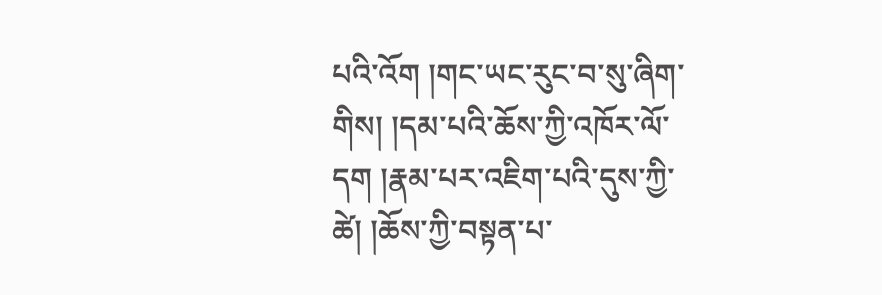པའི་འོག །གང་ཡང་རུང་བ་སུ་ཞིག་གིས། །དམ་པའི་ཆོས་ཀྱི་འཁོར་ལོ་དག །རྣམ་པར་འཇིག་པའི་དུས་ཀྱི་ཚེ། །ཆོས་ཀྱི་བསྟན་པ་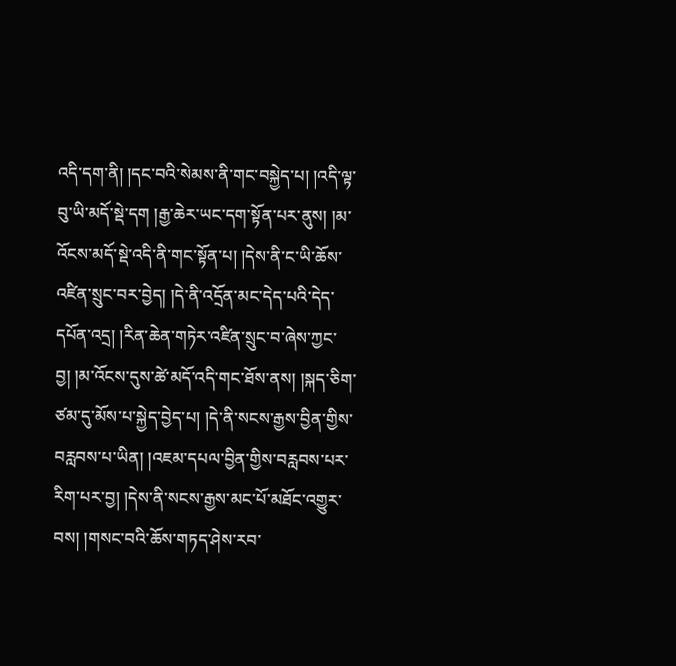འདི་དག་ནི། །དང་བའི་སེམས་ནི་གང་བསྐྱེད་པ། །འདི་ལྟ་བུ་ཡི་མདོ་སྡེ་དག །རྒྱ་ཆེར་ཡང་དག་སྟོན་པར་ནུས། །མ་འོངས་མདོ་སྡེ་འདི་ནི་གང་སྟོན་པ། །དེས་ནི་ང་ཡི་ཆོས་འཛིན་སྲུང་བར་བྱེད། །དེ་ནི་འདྲོན་མང་དེད་པའི་དེད་དཔོན་འདྲ། །རིན་ཆེན་གཏེར་འཛིན་སྲུང་བ་ཞེས་ཀྱང་བྱ། །མ་འོངས་དུས་ཚེ་མདོ་འདི་གང་ཐོས་ནས། །སྐད་ཅིག་ཙམ་དུ་མོས་པ་སྐྱེད་བྱེད་པ། །དེ་ནི་སངས་རྒྱས་བྱིན་གྱིས་བརླབས་པ་ཡིན། །འཇམ་དཔལ་བྱིན་གྱིས་བརླབས་པར་རིག་པར་བྱ། །དེས་ནི་སངས་རྒྱས་མང་པོ་མཐོང་འགྱུར་བས། །གསང་བའི་ཆོས་གཏད་ཤེས་རབ་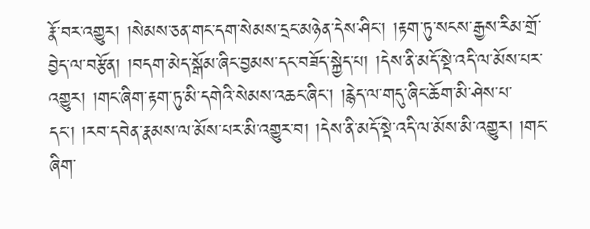རྣོ་བར་འགྱུར། །སེམས་ཅན་གང་དག་སེམས་དྲང་མཉེན་དེས་ཤིང་། །རྟག་ཏུ་སངས་རྒྱས་རིམ་གྲོ་བྱེད་ལ་བརྩོན། །བདག་མེད་སྒོམ་ཞིང་བྱམས་དང་བཟོད་སྐྱེད་པ། །དེས་ནི་མདོ་སྡེ་འདི་ལ་མོས་པར་འགྱུར། །གང་ཞིག་རྟག་ཏུ་མི་དགེའི་སེམས་འཆང་ཞིང་། །རྙེད་ལ་གདུ་ཞིང་ཆོག་མི་ཤེས་པ་དང་། །རབ་དབེན་རྣམས་ལ་མོས་པར་མི་འགྱུར་བ། །དེས་ནི་མདོ་སྡེ་འདི་ལ་མོས་མི་འགྱུར། །གང་ཞིག་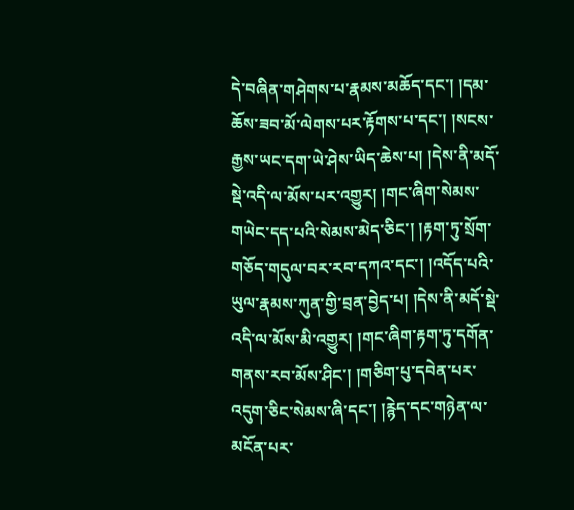དེ་བཞིན་གཤེགས་པ་རྣམས་མཆོད་དང་། །དམ་ཆོས་ཟབ་མོ་ལེགས་པར་རྟོགས་པ་དང་། །སངས་རྒྱས་ཡང་དག་ཡེ་ཤེས་ཡིད་ཆེས་པ། །དེས་ནི་མདོ་སྡེ་འདི་ལ་མོས་པར་འགྱུར། །གང་ཞིག་སེམས་གཡེང་དད་པའི་སེམས་མེད་ཅིང་། །རྟག་ཏུ་སྲོག་གཅོད་གདུལ་བར་རབ་དཀའ་དང་། །འདོད་པའི་ཡུལ་རྣམས་ཀུན་གྱི་བྲན་བྱེད་པ། །དེས་ནི་མདོ་སྡེ་འདི་ལ་མོས་མི་འགྱུར། །གང་ཞིག་རྟག་ཏུ་དགོན་གནས་རབ་མོས་ཤིང་། །གཅིག་པུ་དབེན་པར་འདུག་ཅིང་སེམས་ཞི་དང་། །རྙེད་དང་གཉེན་ལ་མངོན་པར་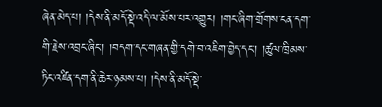ཞེན་མེད་པ། །དེས་ནི་མདོ་སྡེ་འདི་ལ་མོས་པར་འགྱུར། །གང་ཞིག་གྲོགས་ངན་དག་གི་རྗེས་འབྲང་ཞིང་། །བདག་དང་གཞན་གྱི་དགེ་བ་འཇིག་བྱེད་དང་། །ཚུལ་ཁྲིམས་ཏིང་འཛིན་དག་ནི་ཆེར་ཉམས་པ། །དེས་ནི་མདོ་སྡེ་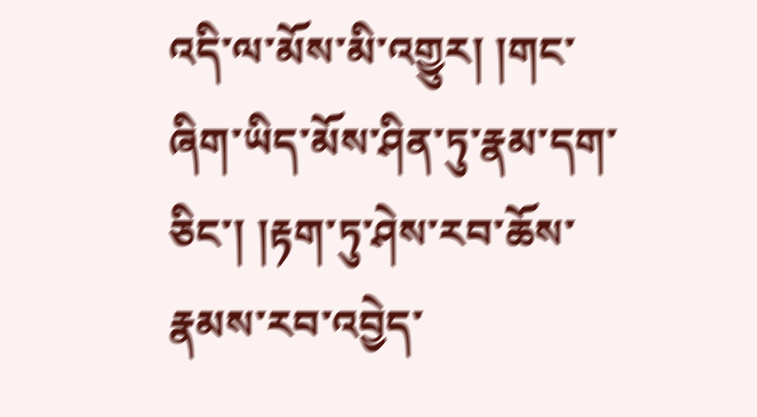འདི་ལ་མོས་མི་འགྱུར། །གང་ཞིག་ཡིད་མོས་ཤིན་ཏུ་རྣམ་དག་ཅིང་། །རྟག་ཏུ་ཤེས་རབ་ཆོས་རྣམས་རབ་འབྱེད་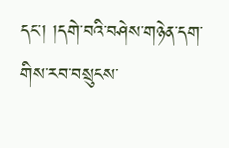དང་། །དགེ་བའི་བཤེས་གཉེན་དག་གིས་རབ་བསྲུངས་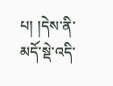པ། །དེས་ནི་མདོ་སྡེ་འདི་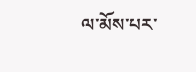ལ་མོས་པར་